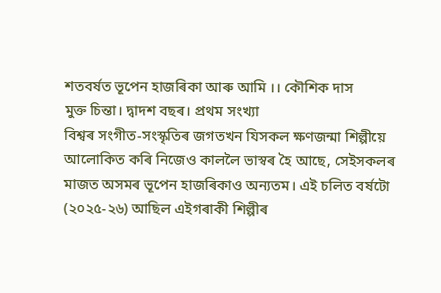শতবৰ্ষত ভূপেন হাজৰিকা আৰু আমি ।। কৌশিক দাস
মুক্ত চিন্তা। দ্বাদশ বছৰ। প্ৰথম সংখ্যা
বিশ্বৰ সংগীত-সংস্কৃতিৰ জগতখন যিসকল ক্ষণজন্মা শিল্পীয়ে আলোকিত কৰি নিজেও কাললৈ ভাস্বৰ হৈ আছে, সেইসকলৰ মাজত অসমৰ ভূপেন হাজৰিকাও অন্যতম। এই চলিত বর্ষটো (২০২৫-২৬) আছিল এইগৰাকী শিল্পীৰ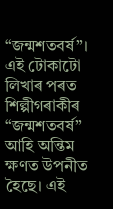“জন্মশতবৰ্ষ”। এই টোকাটো লিখাৰ পৰত শিল্পীগৰাকীৰ “জন্মশতবৰ্ষ” আহি অন্তিম ক্ষণত উপনীত হৈছে। এই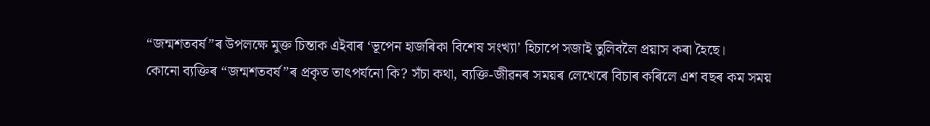“জন্মশতবৰ্ষ”ৰ উপলক্ষে মুক্ত চিন্তাক এইবাৰ ‘ভূপেন হাজৰিকা বিশেষ সংখ্যা’ হিচাপে সজাই তুলিবলৈ প্রয়াস কৰা হৈছে।
কোনো ব্যক্তিৰ “জন্মশতবৰ্ষ”ৰ প্রকৃত তাৎপৰ্যনো কি? সঁচা কথা, ব্যক্তি-জীৱনৰ সময়ৰ লেখেৰে বিচাৰ কৰিলে এশ বছৰ কম সময়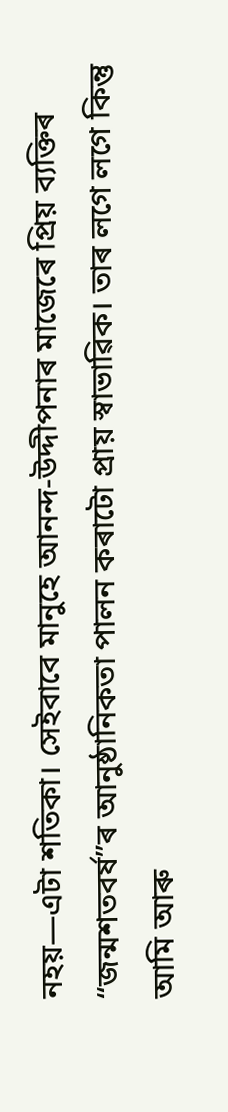নহয়—এটা শতিকা। সেইবাবে মানুহে আনন্দ-উদ্দীপনাৰ মাজেৰে প্রিয় ব্যক্তিৰ “জন্মশতবৰ্ষ”ৰ আনুষ্ঠানিকতা পালন কৰাটো প্রায় স্বাভাৱিক। তাৰ লগে লগে কিন্তু আমি আৰু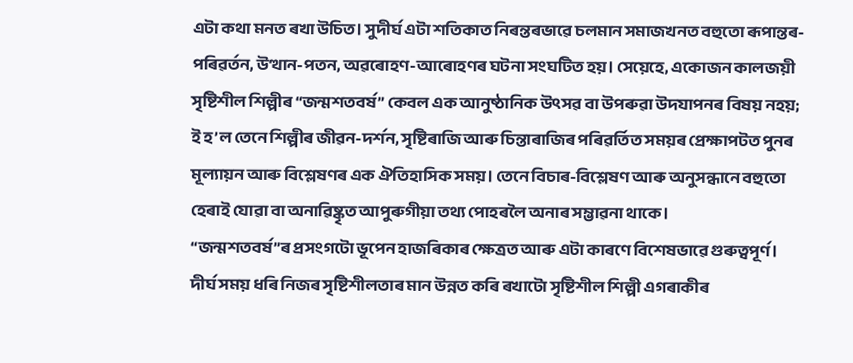এটা কথা মনত ৰখা উচিত। সুদীৰ্ঘ এটা শতিকাত নিৰন্তৰভাৱে চলমান সমাজখনত বহুতো ৰূপান্তৰ-পৰিৱৰ্তন, উত্থান-পতন, অৱৰোহণ-আৰোহণৰ ঘটনা সংঘটিত হয়। সেয়েহে, একোজন কালজয়ী সৃষ্টিশীল শিল্পীৰ “জন্মশতবৰ্ষ” কেবল এক আনুষ্ঠানিক উৎসৱ বা উপৰুৱা উদযাপনৰ বিষয় নহয়; ই হ’ল তেনে শিল্পীৰ জীৱন-দৰ্শন, সৃষ্টিৰাজি আৰু চিন্তাৰাজিৰ পৰিৱৰ্তিত সময়ৰ প্রেক্ষাপটত পুনৰ মূল্যায়ন আৰু বিশ্লেষণৰ এক ঐতিহাসিক সময়। তেনে বিচাৰ-বিশ্লেষণ আৰু অনুসন্ধানে বহুতো হেৰাই যোৱা বা অনাৱিষ্কৃত আপুৰুগীয়া তথ্য পোহৰলৈ অনাৰ সম্ভাৱনা থাকে।
“জন্মশতবৰ্ষ”ৰ প্রসংগটো ভূপেন হাজৰিকাৰ ক্ষেত্রত আৰু এটা কাৰণে বিশেষভাৱে গুৰুত্বপূৰ্ণ। দীৰ্ঘ সময় ধৰি নিজৰ সৃষ্টিশীলতাৰ মান উন্নত কৰি ৰখাটো সৃষ্টিশীল শিল্পী এগৰাকীৰ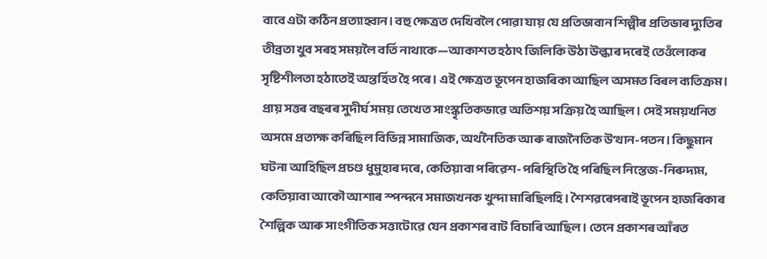বাবে এটা কঠিন প্রত্যাহ্বান। বহু ক্ষেত্রত দেখিবলৈ পোৱা যায় যে প্রতিভাবান শিল্পীৰ প্রতিভাৰ দ্যুতিৰ তীব্রতা খুব সৰহ সময়লৈ বৰ্তি নাথাকে—আকাশত হঠাৎ জিলিকি উঠা উল্কাৰ দৰেই তেওঁলোকৰ সৃষ্টিশীলতা হঠাতেই অন্তৰ্হিত হৈ পৰে। এই ক্ষেত্রত ভূপেন হাজৰিকা আছিল অসমত বিৰল ব্যতিক্রম। প্রায় সত্তৰ বছৰৰ সুদীৰ্ঘ সময় তেখেত সাংস্কৃতিকভাৱে অতিশয় সক্রিয় হৈ আছিল। সেই সময়খনিত অসমে প্রত্যক্ষ কৰিছিল বিভিন্ন সামাজিক, অৰ্থনৈতিক আৰু ৰাজনৈতিক উত্থান-পতন। কিছুমান ঘটনা আহিছিল প্রচণ্ড ধুমুহাৰ দৰে, কেতিয়াবা পৰিৱেশ-পৰিস্থিতি হৈ পৰিছিল নিস্তেজ-নিৰুদ্যম, কেতিয়াবা আকৌ আশাৰ স্পন্দনে সমাজখনক খুন্দা মাৰিছিলহি। শৈশৱৰেপৰাই ভূপেন হাজৰিকাৰ শৈল্পিক আৰু সাংগীতিক সত্তাটোৱে যেন প্রকাশৰ বাট বিচাৰি আছিল। তেনে প্রকাশৰ আঁৰত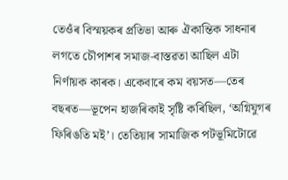তেওঁৰ বিস্ময়কৰ প্রতিভা আৰু ঐকান্তিক সাধনাৰ লগতে চৌপাশৰ সমাজ-বাস্তৱতা আছিল এটা নিৰ্ণায়ক কাৰক। একেবাৰে কম বয়সত—তেৰ বছৰত—ভূপেন হাজৰিকাই সৃষ্টি কৰিছিল, ‘অগ্নিযুগৰ ফিৰিঙতি মই’। তেতিয়াৰ সামাজিক পটভূমিটোৱে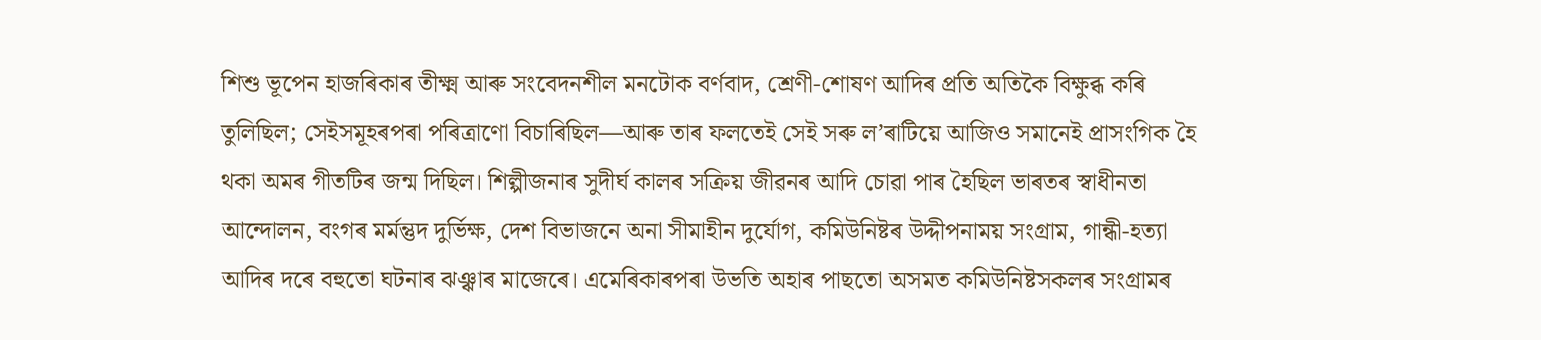শিশু ভূপেন হাজৰিকাৰ তীক্ষ্ম আৰু সংবেদনশীল মনটোক বৰ্ণবাদ, শ্রেণী-শোষণ আদিৰ প্রতি অতিকৈ বিক্ষুব্ধ কৰি তুলিছিল; সেইসমূহৰপৰা পৰিত্রাণো বিচাৰিছিল—আৰু তাৰ ফলতেই সেই সৰু ল’ৰাটিয়ে আজিও সমানেই প্রাসংগিক হৈ থকা অমৰ গীতটিৰ জন্ম দিছিল। শিল্পীজনাৰ সুদীৰ্ঘ কালৰ সক্রিয় জীৱনৰ আদি চোৱা পাৰ হৈছিল ভাৰতৰ স্বাধীনতা আন্দোলন, বংগৰ মৰ্মন্তুদ দুৰ্ভিক্ষ, দেশ বিভাজনে অনা সীমাহীন দুৰ্যোগ, কমিউনিষ্টৰ উদ্দীপনাময় সংগ্রাম, গান্ধী-হত্যা আদিৰ দৰে বহুতো ঘটনাৰ ঝঞ্ঝাৰ মাজেৰে। এমেৰিকাৰপৰা উভতি অহাৰ পাছতো অসমত কমিউনিষ্টসকলৰ সংগ্রামৰ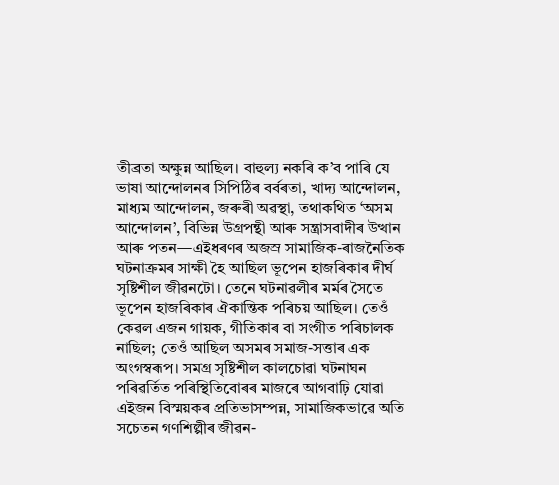তীব্রতা অক্ষুন্ন আছিল। বাহুল্য নকৰি ক’ব পাৰি যে ভাষা আন্দোলনৰ সিপিঠিৰ বৰ্বৰতা, খাদ্য আন্দোলন, মাধ্যম আন্দোলন, জৰুৰী অৱস্থা, তথাকথিত ‘অসম আন্দোলন’, বিভিন্ন উগ্রপন্থী আৰু সন্ত্রাসবাদীৰ উত্থান আৰু পতন—এইধৰণৰ অজস্র সামাজিক-ৰাজনৈতিক ঘটনাক্রমৰ সাক্ষী হৈ আছিল ভূপেন হাজৰিকাৰ দীৰ্ঘ সৃষ্টিশীল জীৱনটো। তেনে ঘটনাৱলীৰ মৰ্মৰ সৈতে ভূপেন হাজৰিকাৰ ঐকান্তিক পৰিচয় আছিল। তেওঁ কেৱল এজন গায়ক, গীতিকাৰ বা সংগীত পৰিচালক নাছিল; তেওঁ আছিল অসমৰ সমাজ-সত্তাৰ এক অংগস্বৰূপ। সমগ্র সৃষ্টিশীল কালচোৱা ঘটনাঘন পৰিৱৰ্তিত পৰিস্থিতিবোৰৰ মাজৰে আগবাঢ়ি যোৱা এইজন বিস্ময়কৰ প্রতিভাসম্পন্ন, সামাজিকভাৱে অতি সচেতন গণশিল্পীৰ জীৱন-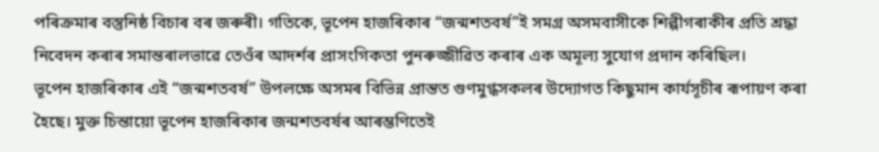পৰিক্রমাৰ বস্তুনিষ্ঠ বিচাৰ বৰ জৰুৰী। গতিকে, ভূপেন হাজৰিকাৰ “জন্মশতবৰ্ষ”ই সমগ্ৰ অসমবাসীকে শিল্পীগৰাকীৰ প্ৰতি শ্ৰদ্ধা নিবেদন কৰাৰ সমান্তৰালভাৱে তেওঁৰ আদৰ্শৰ প্ৰাসংগিকতা পুনৰুজ্জীৱিত কৰাৰ এক অমূল্য সুযোগ প্ৰদান কৰিছিল।
ভূপেন হাজৰিকাৰ এই “জন্মশতবৰ্ষ” উপলক্ষে অসমৰ বিভিন্ন প্রান্তত গুণমুগ্ধসকলৰ উদ্যোগত কিছুমান কাৰ্যসূচীৰ ৰূপায়ণ কৰা হৈছে। মুক্ত চিন্তায়ো ভূপেন হাজৰিকাৰ জন্মশতবৰ্ষৰ আৰম্ভণিতেই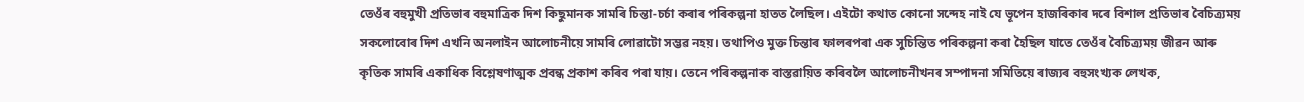তেওঁৰ বহুমুখী প্ৰতিভাৰ বহুমাত্রিক দিশ কিছুমানক সামৰি চিন্তা-চৰ্চা কৰাৰ পৰিকল্পনা হাতত লৈছিল। এইটো কথাত কোনো সন্দেহ নাই যে ভূপেন হাজৰিকাৰ দৰে বিশাল প্রতিভাৰ বৈচিত্ৰ্যময় সকলোবোৰ দিশ এখনি অনলাইন আলোচনীয়ে সামৰি লোৱাটো সম্ভৱ নহয়। তথাপিও মুক্ত চিন্তাৰ ফালৰপৰা এক সুচিন্তিত পৰিকল্পনা কৰা হৈছিল যাতে তেওঁৰ বৈচিত্র্যময় জীৱন আৰু কৃতিক সামৰি একাধিক বিশ্লেষণাত্মক প্ৰবন্ধ প্ৰকাশ কৰিব পৰা যায়। তেনে পৰিকল্পনাক বাস্তৱায়িত কৰিবলৈ আলোচনীখনৰ সম্পাদনা সমিতিয়ে ৰাজ্যৰ বহুসংখ্যক লেখক,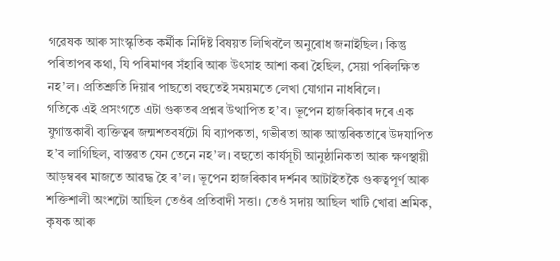গৱেষক আৰু সাংস্কৃতিক কৰ্মীক নিৰ্দিষ্ট বিষয়ত লিখিবলৈ অনুৰোধ জনাইছিল। কিন্তু পৰিতাপৰ কথা, যি পৰিমাণৰ সঁহাৰি আৰু উৎসাহ আশা কৰা হৈছিল, সেয়া পৰিলক্ষিত নহ’ল। প্ৰতিশ্ৰুতি দিয়াৰ পাছতো বহুতেই সময়মতে লেখা যোগান নাধৰিলে।
গতিকে এই প্ৰসংগতে এটা গুৰুতৰ প্রশ্নৰ উত্থাপিত হ’ব। ভূপেন হাজৰিকাৰ দৰে এক যুগান্তকাৰী ব্যক্তিত্বৰ জন্মশতবৰ্ষটো যি ব্যাপকতা, গভীৰতা আৰু আন্তৰিকতাৰে উদযাপিত হ’ব লাগিছিল, বাস্তৱত যেন তেনে নহ’ল। বহুতো কাৰ্যসূচী আনুষ্ঠানিকতা আৰু ক্ষণস্থায়ী আড়ম্বৰৰ মাজতে আৱদ্ধ হৈ ৰ’ল। ভূপেন হাজৰিকাৰ দৰ্শনৰ আটাইতকৈ গুৰুত্বপূৰ্ণ আৰু শক্তিশালী অংশটো আছিল তেওঁৰ প্ৰতিবাদী সত্তা। তেওঁ সদায় আছিল খাটি খোৱা শ্ৰমিক, কৃষক আৰু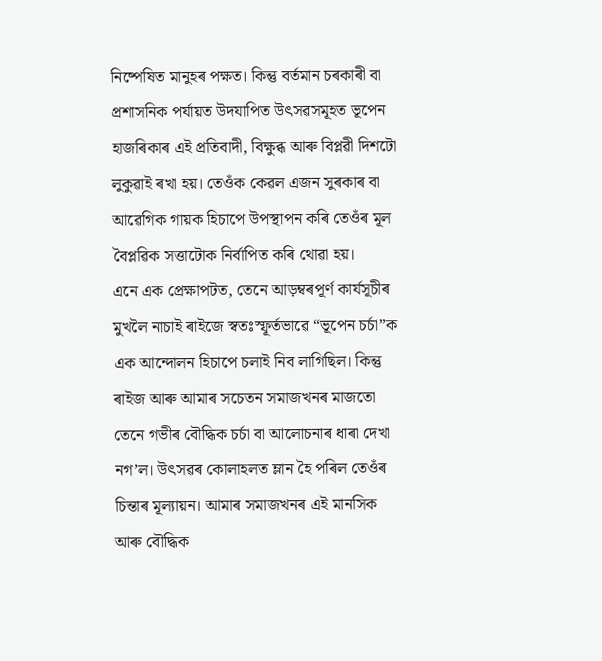নিষ্পেষিত মানুহৰ পক্ষত। কিন্তু বৰ্তমান চৰকাৰী বা প্রশাসনিক পৰ্যায়ত উদযাপিত উৎসৱসমূহত ভূপেন হাজৰিকাৰ এই প্ৰতিবাদী, বিক্ষুব্ধ আৰু বিপ্লৱী দিশটো লুকুৱাই ৰখা হয়। তেওঁক কেৱল এজন সুৰকাৰ বা আৱেগিক গায়ক হিচাপে উপস্থাপন কৰি তেওঁৰ মূল বৈপ্লৱিক সত্তাটোক নিৰ্বাপিত কৰি থোৱা হয়।
এনে এক প্ৰেক্ষাপটত, তেনে আড়ম্বৰপূৰ্ণ কাৰ্যসূচীৰ মুখলৈ নাচাই ৰাইজে স্বতঃস্ফূৰ্তভাৱে “ভূপেন চৰ্চা”ক এক আন্দোলন হিচাপে চলাই নিব লাগিছিল। কিন্তু ৰাইজ আৰু আমাৰ সচেতন সমাজখনৰ মাজতো তেনে গভীৰ বৌদ্ধিক চৰ্চা বা আলোচনাৰ ধাৰা দেখা নগ’ল। উৎসৱৰ কোলাহলত ম্লান হৈ পৰিল তেওঁৰ চিন্তাৰ মূল্যায়ন। আমাৰ সমাজখনৰ এই মানসিক আৰু বৌদ্ধিক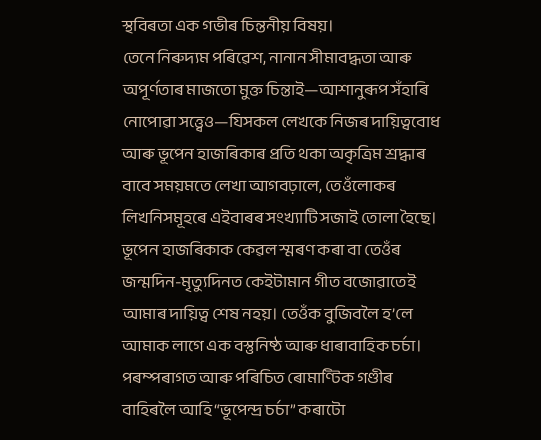স্থবিৰতা এক গভীৰ চিন্তনীয় বিষয়।
তেনে নিৰুদ্যম পৰিৱেশ, নানান সীমাবদ্ধতা আৰু অপূৰ্ণতাৰ মাজতো মুক্ত চিন্তাই—আশানুৰূপ সঁহাৰি নোপোৱা সত্ত্বেও—যিসকল লেখকে নিজৰ দায়িত্ববোধ আৰু ভূপেন হাজৰিকাৰ প্ৰতি থকা অকৃত্রিম শ্ৰদ্ধাৰ বাবে সময়মতে লেখা আগবঢ়ালে, তেওঁলোকৰ লিখনিসমূহৰে এইবাৰৰ সংখ্যাটি সজাই তোলা হৈছে।
ভূপেন হাজৰিকাক কেৱল স্মৰণ কৰা বা তেওঁৰ জন্মদিন-মৃত্যুদিনত কেইটামান গীত বজোৱাতেই আমাৰ দায়িত্ব শেষ নহয়। তেওঁক বুজিবলৈ হ’লে আমাক লাগে এক বস্তুনিষ্ঠ আৰু ধাৰাবাহিক চৰ্চা। পৰম্পৰাগত আৰু পৰিচিত ৰোমাণ্টিক গণ্ডীৰ বাহিৰলৈ আহি “ভূপেন্দ্ৰ চৰ্চা” কৰাটো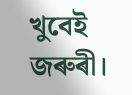খুবেই জৰুৰী।